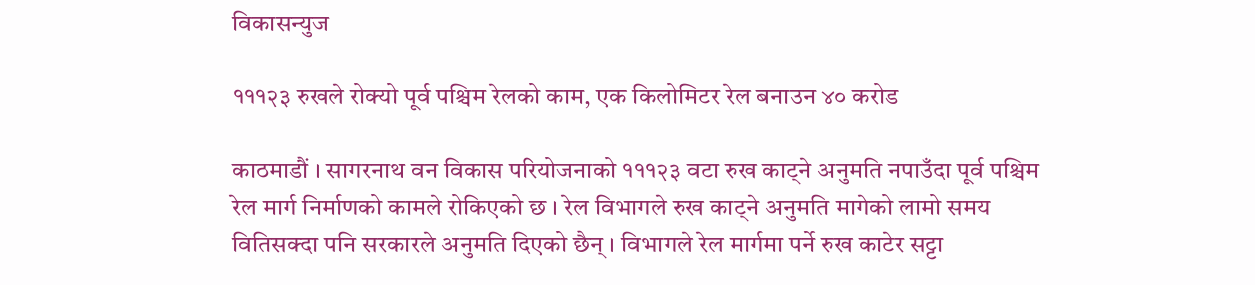विकासन्युज

१११२३ रुखले रोक्यो पूर्व पश्चिम रेलको काम, एक किलोमिटर रेल बनाउन ४० करोड

काठमाडौं । सागरनाथ वन विकास परियोजनाको १११२३ वटा रुख काट्ने अनुमति नपाउँदा पूर्व पश्चिम रेल मार्ग निर्माणको कामले रोकिएको छ । रेल विभागले रुख काट्ने अनुमति मागेको लामो समय वितिसक्दा पनि सरकारले अनुमति दिएको छैन् । विभागले रेल मार्गमा पर्ने रुख काटेर सट्टा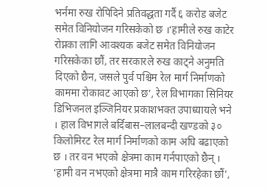भर्नमा रुख रोपिदिने प्रतिवद्धता गर्दै ६ करोड बजेट समेत विनियोजन गरिसकेको छ ।‘हामीले रुख काटेर रोप्नका लागि आवश्यक बजेट समेत विनियोजन गरिसकेका छौं, तर सरकारले रुख काट्ने अनुमति दिएको छैन, जसले पुर्व पश्चिम रेल मार्ग निर्माणको काममा रोकावट आएको छ’, रेल विभागका सिनियर डिभिजनल इञ्जिनियर प्रकाशभक्त उपाध्यायले भने । हाल विभागले बर्दिबास–लालबन्दी खण्डको ३० किलोमिरट रेल मार्ग निर्माणको काम अघि बढाएको छ । तर वन भएको क्षेत्रमा काम गर्नपाएको छैन् । ‘हामी वन नभएको क्षेत्रमा मात्रै काम गरिरहेका छौं’,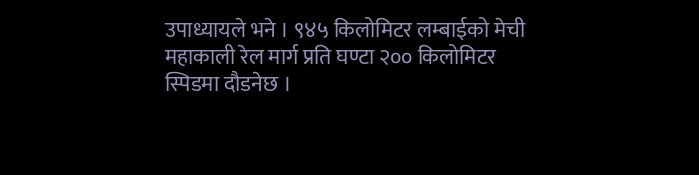उपाध्यायले भने । ९४५ किलोमिटर लम्बाईको मेची महाकाली रेल मार्ग प्रति घण्टा २०० किलोमिटर स्पिडमा दौडनेछ ।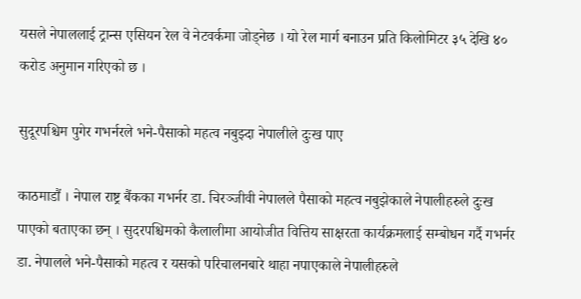यसले नेपाललाई ट्रान्स एसियन रेल वे नेटवर्कमा जोड्नेछ । यो रेल मार्ग बनाउन प्रति किलोमिटर ३५ देखि ४० करोड अनुमान गरिएको छ ।

सुदूरपश्चिम पुगेर गभर्नरले भने-पैसाको महत्व नबुझ्दा नेपालीले दुःख पाए

काठमाडौं । नेपाल राष्ट्र बैंकका गभर्नर डा. चिरञ्जीवी नेपालले पैसाको महत्व नबुझेकाले नेपालीहरुले दुःख पाएको बताएका छन् । सुदरपश्चिमको कैलालीमा आयोजीत वित्तिय साक्षरता कार्यक्रमलाई सम्बोधन गर्दै गभर्नर डा. नेपालले भने-पैसाको महत्व र यसको परिचालनबारे थाहा नपाएकाले नेपालीहरुले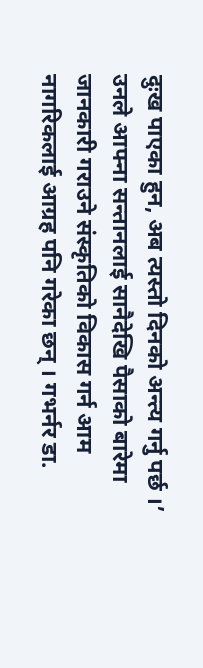दुःख पाएका हुन, अब त्यस्तो दिनको अन्त्य गर्नु पर्छ ।’ उनले आफ्ना सन्तानलाई सानैदेखि पैसाको बारेमा जानकारी गराउने संस्कृतिको विकास गर्न आम नागरिकलाई आग्रह पनि गरेका छन् । गभर्नर डा.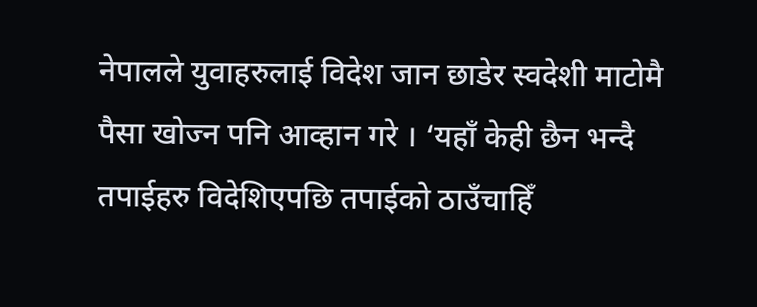नेपालले युवाहरुलाई विदेश जान छाडेर स्वदेशी माटोमै पैसा खोज्न पनि आव्हान गरे । ‘यहाँ केही छैन भन्दै तपाईहरु विदेशिएपछि तपाईको ठाउँचाहिँ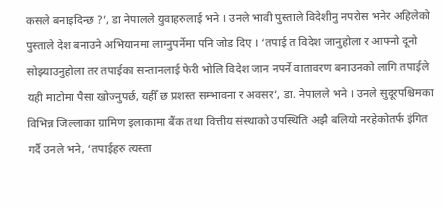कसले बनाइदिन्छ ?’, डा नेपालले युवाहरुलाई भने । उनले भावी पुस्ताले विदेशीनु नपरोस भनेर अहिलेको पुस्ताले देश बनाउने अभियानमा लाग्नुपर्नेमा पनि जोड दिए । ‘तपाई त विदेश जानुहोला र आफ्नो दूनो सोझ्याउनुहोला तर तपाईका सन्तानलाई फेरी भोलि विदेश जान नपर्ने वातावरण बनाउनको लागि तपाईले यही माटोमा पैसा खोज्नुपर्छ, यहीँ छ प्रशस्त सम्भावना र अवसर’, डा. नेपालले भने । उनले सुदूरपश्चिमका विभिन्न जिल्लाका ग्रामिण इलाकामा बैंक तथा वित्तीय संस्थाको उपस्थिति अझै बलियो नरहेकोतर्फ इंगित गर्दै उनले भने, ‘तपाईहरु त्यस्ता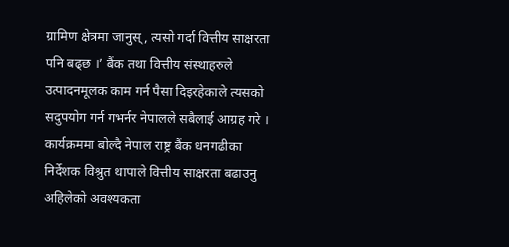ग्रामिण क्षेत्रमा जानुस्, त्यसो गर्दा वित्तीय साक्षरता पनि बढ्छ ।’ बैंक तथा वित्तीय संस्थाहरुले उत्पादनमूलक काम गर्न पैसा दिइरहेकाले त्यसको सदुपयोग गर्न गभर्नर नेपालले सबैलाई आग्रह गरे । कार्यक्रममा बोल्दै नेपाल राष्ट्र बैंक धनगढीका निर्देशक विश्रुत थापाले वित्तीय साक्षरता बढाउनु अहिलेको अवश्यकता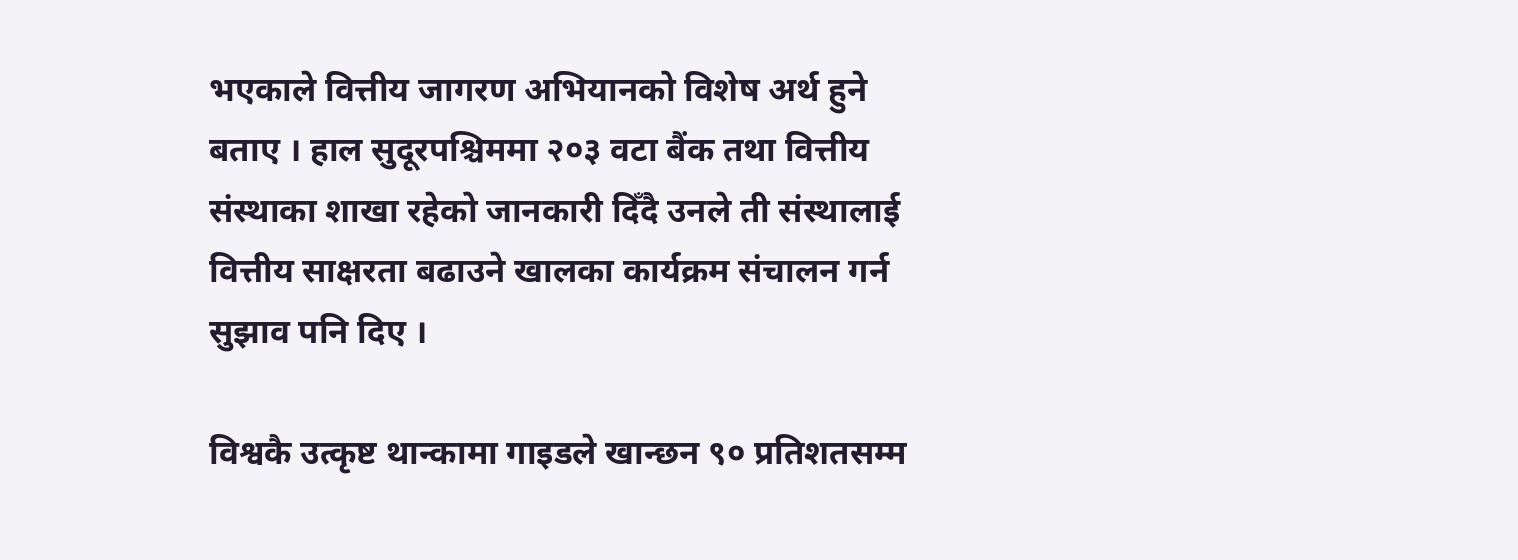भएकाले वित्तीय जागरण अभियानको विशेष अर्थ हुने बताए । हाल सुदूरपश्चिममा २०३ वटा बैंक तथा वित्तीय संस्थाका शाखा रहेको जानकारी दिँदै उनले ती संस्थालाई वित्तीय साक्षरता बढाउने खालका कार्यक्रम संचालन गर्न सुझाव पनि दिए ।

विश्वकै उत्कृष्ट थान्कामा गाइडले खान्छन ९० प्रतिशतसम्म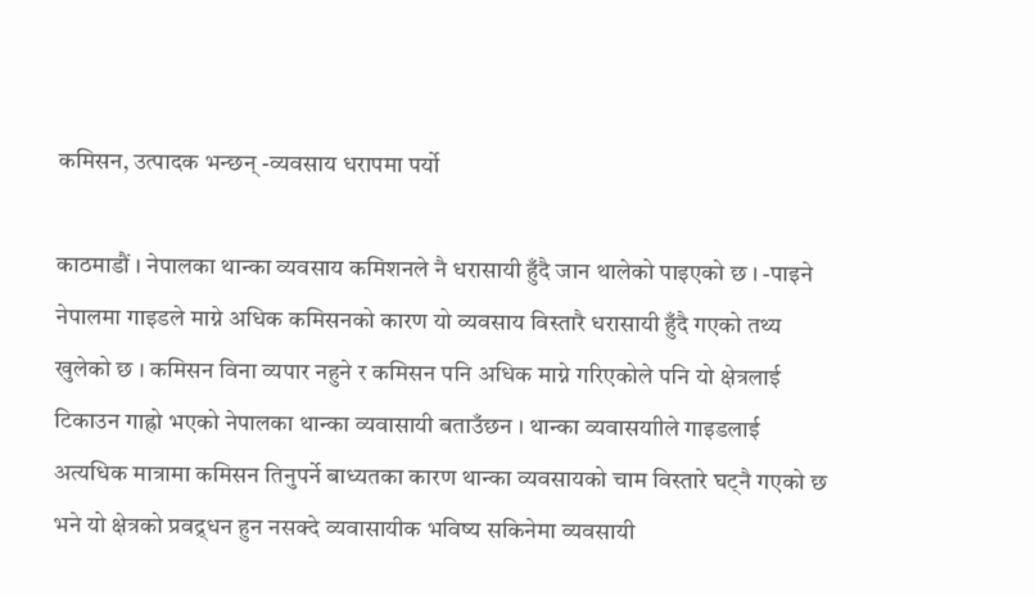कमिसन, उत्पादक भन्छन् -व्यवसाय धरापमा पर्यो

काठमाडौं । नेपालका थान्का व्यवसाय कमिशनले नै धरासायी हुँदै जान थालेको पाइएको छ । -पाइने नेपालमा गाइडले माग्ने अधिक कमिसनको कारण यो व्यवसाय विस्तारै धरासायी हुँदै गएको तथ्य खुलेको छ । कमिसन विना व्यपार नहुने र कमिसन पनि अधिक माग्ने गरिएकोले पनि यो क्षेत्रलाई टिकाउन गाह्रो भएको नेपालका थान्का व्यवासायी बताउँछन । थान्का व्यवासयाीले गाइडलाई अत्यधिक मात्रामा कमिसन तिनुपर्ने बाध्यतका कारण थान्का व्यवसायको चाम विस्तारे घट्नै गएको छ भने यो क्षेत्रको प्रवद्र्धन हुन नसक्दे व्यवासायीक भविष्य सकिनेमा व्यवसायी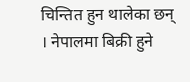चिन्तित हुन थालेका छन् । नेपालमा बिक्री हुने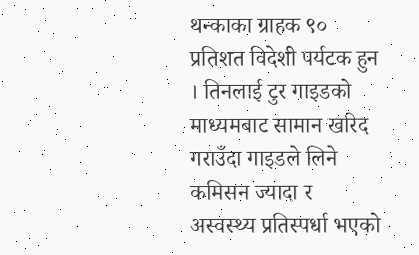थन्काका ग्राहक ९० प्रतिशत विदेशी पर्यटक हुन । तिनलाई टुर गाइडको माध्यमबाट सामान खरिद गराउँदा गाइडले लिने कमिसन ज्यादा र अस्वस्थ्य प्रतिस्पर्धा भएको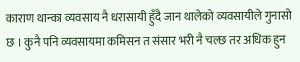काराण थान्का व्यवसाय नै धरासायी हुँदै जान थालेको व्यवसायीले गुनासो छ । कुनै पनि व्यवसायमा कमिसन त संसार भरी नै चल्छ तर अधिक हुन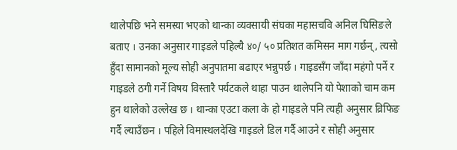थालेपछि भने समस्या भएको थान्का व्यवसायी संघका महासचवि अनिल घिसिङले बताए । उनका अनुसार गाइडले पहिल्यै ४०/ ५० प्रतिशत कमिसन माग गर्छन्, त्यसो हुँदा सामानको मूल्य सोही अनुपातमा बढाएर भन्नुपर्छ । गाइडसँग जाँदा महंगो पर्ने र गाइडले ठगी गर्ने विषय विस्तारै पर्यटकले थाहा पाउन थालेपनि यो पेशाको चाम कम हुन थालेको उल्लेख छ । थान्का एउटा कला के हो गाइडले पनि त्यही अनुसार व्रिफिङ गर्दै ल्याउँछन । पहिले विमास्थलदेखि गाइडले डिल गर्दै आउने र सोही अनुसार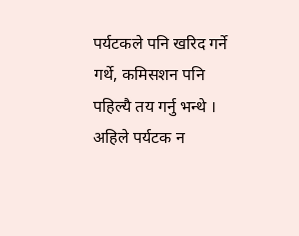पर्यटकले पनि खरिद गर्ने गर्थे, कमिसशन पनि पहिल्यै तय गर्नु भन्थे । अहिले पर्यटक न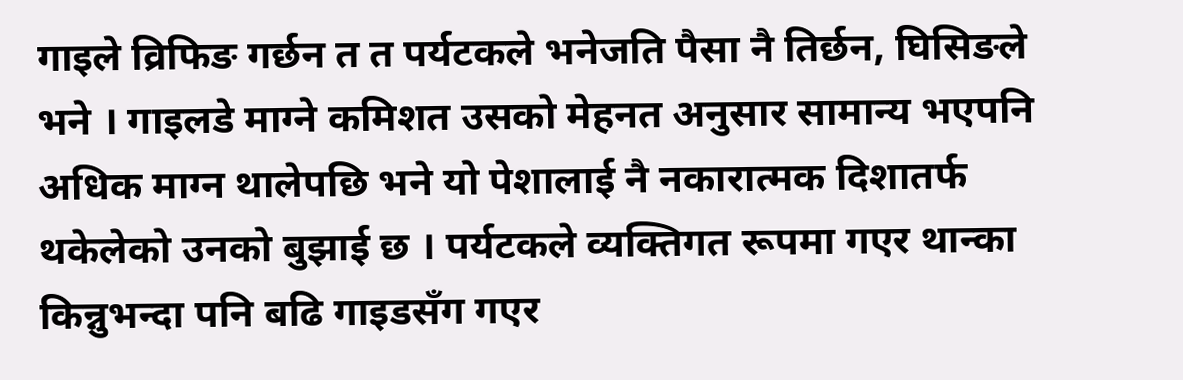गाइले व्रिफिङ गर्छन त त पर्यटकले भनेजति पैसा नै तिर्छन, घिसिङले भने । गाइलडे माग्ने कमिशत उसको मेहनत अनुसार सामान्य भएपनि अधिक माग्न थालेपछि भने यो पेशालाई नै नकारात्मक दिशातर्फ थकेलेको उनको बुझाई छ । पर्यटकले व्यक्तिगत रूपमा गएर थान्का किन्नुभन्दा पनि बढि गाइडसँग गएर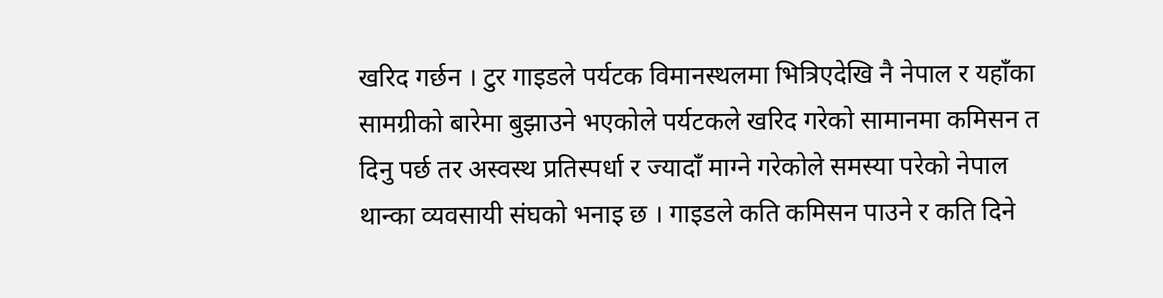खरिद गर्छन । टुर गाइडले पर्यटक विमानस्थलमा भित्रिएदेखि नै नेपाल र यहाँका सामग्रीको बारेमा बुझाउने भएकोले पर्यटकले खरिद गरेको सामानमा कमिसन त दिनु पर्छ तर अस्वस्थ प्रतिस्पर्धा र ज्यादाँ माग्ने गरेकोले समस्या परेको नेपाल थान्का व्यवसायी संघको भनाइ छ । गाइडले कति कमिसन पाउने र कति दिने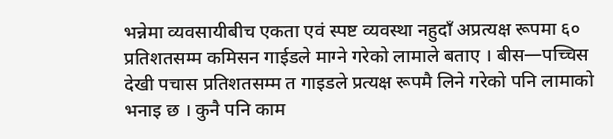भन्नेमा व्यवसायीबीच एकता एवं स्पष्ट व्यवस्था नहुदाँ अप्रत्यक्ष रूपमा ६० प्रतिशतसम्म कमिसन गाईडले माग्ने गरेको लामाले बताए । बीस—पच्चिस देखी पचास प्रतिशतसम्म त गाइडले प्रत्यक्ष रूपमै लिने गरेको पनि लामाको भनाइ छ । कुनै पनि काम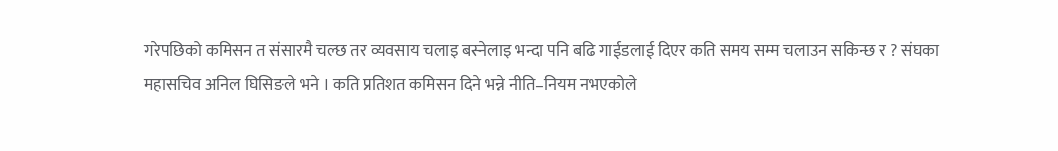गरेपछिको कमिसन त संसारमै चल्छ तर व्यवसाय चलाइ बस्नेलाइ भन्दा पनि बढि गाईडलाई दिएर कति समय सम्म चलाउन सकिन्छ र ? संघका महासचिव अनिल घिसिङले भने । कति प्रतिशत कमिसन दिने भन्ने नीति–नियम नभएकोले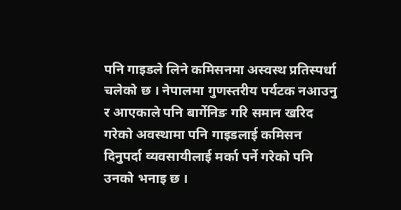पनि गाइडले लिने कमिसनमा अस्वस्थ प्रतिस्पर्धा चलेको छ । नेपालमा गुणस्तरीय पर्यटक नआउनु र आएकाले पनि बार्गेनिङ गरि समान खरिद गरेको अवस्थामा पनि गाइडलाई कमिसन दिनुपर्दा व्यवसायीलाई मर्का पर्ने गरेको पनि उनको भनाइ छ ।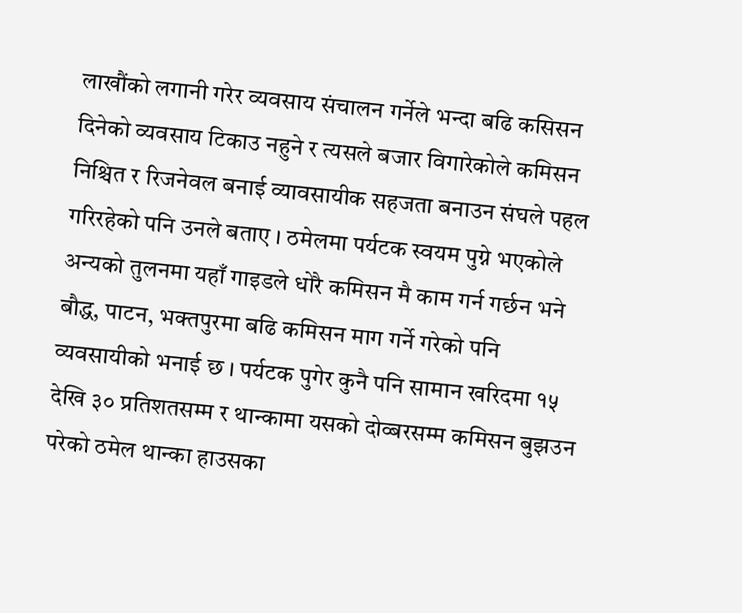लाखौंको लगानी गरेर व्यवसाय संचालन गर्नेले भन्दा बढि कसिसन दिनेको व्यवसाय टिकाउ नहुने र त्यसले बजार विगारेकोले कमिसन निश्चित र रिजनेवल बनाई व्यावसायीक सहजता बनाउन संघले पहल गरिरहेको पनि उनले बताए । ठमेलमा पर्यटक स्वयम पुग्ने भएकोले अन्यको तुलनमा यहाँ गाइडले धोरै कमिसन मै काम गर्न गर्छन भने बौद्ध, पाटन, भक्तपुरमा बढि कमिसन माग गर्ने गरेको पनि व्यवसायीको भनाई छ । पर्यटक पुगेर कुनै पनि सामान खरिदमा १५ देखि ३० प्रतिशतसम्म र थान्कामा यसको दोव्बरसम्म कमिसन बुझउन परेको ठमेल थान्का हाउसका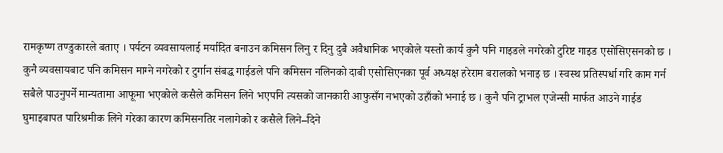रामकृष्ण तण्डुकारले बताए । पर्यटन व्यवसायलाई मर्यादित बनाउन कमिसन लिनु र दिनु दुबै अवैधानिक भएकोले यस्तो कार्य कुनै पनि गाइडले नगरेको टुरिष्ट गाइड एसोसिएसनको छ । कुनै व्यवसायबाट पनि कमिसन माग्ने नगरेको र टुर्गान संबद्ध गाईडले पनि कमिसन नलिनको दाबी एसोसिएनका पूर्व अध्यक्ष हरेराम बरालको भनाइ छ । स्वस्थ प्रतिस्पर्धा गरि काम गर्न सबैले पाउनुपर्ने मान्यतामा आफूमा भएकोले कसैले कमिसन लिने भएपनि त्यसको जानकारी आफुसँग नभएको उहाँको भनाई छ । कुनै पनि ट्राभल एजेन्सी मार्फत आउने गाईड घुमाइबापत पारिश्रमीक लिने गरेका कारण कमिसनतिर नलागेको र कसैले लिने–दिने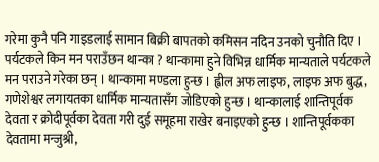गरेमा कुनै पनि गाइडलाई सामान बिक्री बापतको कमिसन नदिन उनको चुनौति दिए । पर्यटकले किन मन पराउँछन थान्का ? थान्कामा हुने विभिन्न धार्मिक मान्यताले पर्यटकले मन पराउने गरेका छन् । थान्कामा मण्डला हुन्छ । ह्वील अफ लाइफ, लाइफ अफ बुद्ध, गणेशेश्वर लगायतका धार्मिक मान्यतासँग जोडिएको हुन्छ । थान्कालाई शान्तिपूर्वक देवता र क्रोदीपूर्वका देवता गरी दुई समूहमा राखेर बनाइएको हुन्छ । शान्तिपूर्वकका देवतामा मन्जुश्री,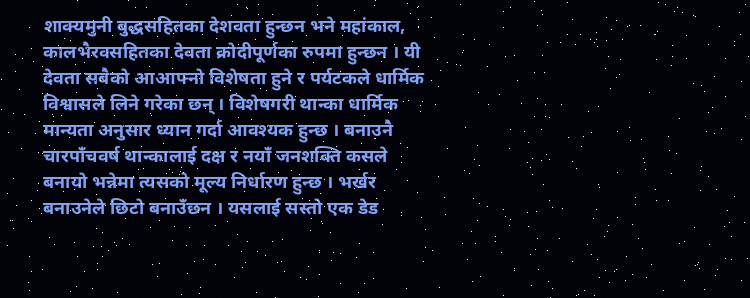शाक्यमुनी बुद्धसहितका देशवता हुन्छन भने महांकाल, कालभैरवसहितका देवता क्रोदीपूर्णका रुपमा हुन्छन । यी देवता सबैको आआफ्नो विशेषता हुने र पर्यटकले धार्मिक विश्वासले लिने गरेका छन् । विशेषगरी थान्का धार्मिक मान्यता अनुसार ध्यान गर्दा आवश्यक हुन्छ । बनाउनै चारपाँचवर्ष थान्कालाई दक्ष र नयाँ जनशक्ति कसले बनायो भन्नेमा त्यसको मूल्य निर्धारण हुन्छ । भर्खर बनाउनेले छिटो बनाउँछन । यसलाई सस्तो एक डेड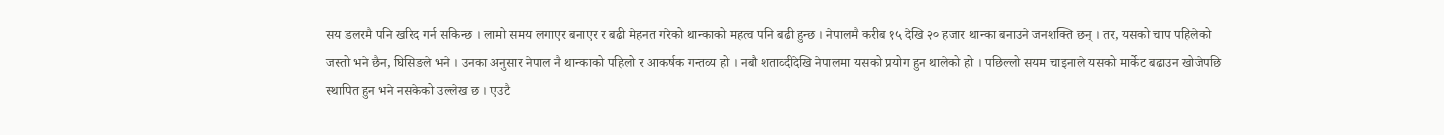सय डलरमै पनि खरिद गर्न सकिन्छ । लामो समय लगाएर बनाएर र बढी मेहनत गरेको थान्काको महत्व पनि बढी हुन्छ । नेपालमै करीब १५ देखि २० हजार थान्का बनाउने जनशक्ति छन् । तर, यसको चाप पहिलेको जस्तो भने छैन, घिसिङले भने । उनका अनुसार नेपाल नै थान्काको पहिलो र आकर्षक गन्तव्य हो । नबौ शताव्दीदेखि नेपालमा यसको प्रयोग हुन थालेको हो । पछिल्लो सयम चाइनाले यसको मार्केट बढाउन खोजेपछि स्थापित हुन भने नसकेको उल्लेख छ । एउटै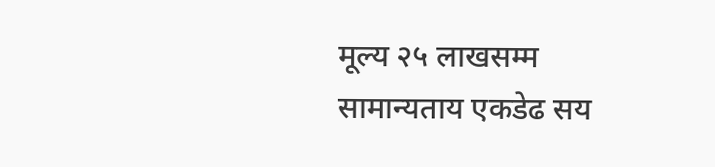मूल्य २५ लाखसम्म सामान्यताय एकडेढ सय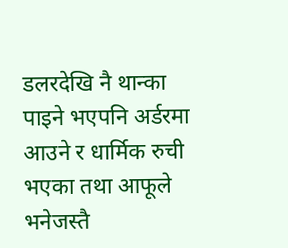डलरदेखि नै थान्का पाइने भएपनि अर्डरमा आउने र धार्मिक रुची भएका तथा आफूले भनेजस्तै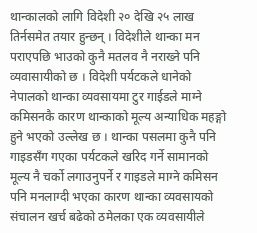थान्कालको लागि विदेशी २० देखि २५ लाख तिर्नसमेत तयार हुन्छन् । विदेशीले थान्का मन पराएपछि भाउको कुनै मतलव नै नराख्ने पनि व्यवासायीको छ । विदेशी पर्यटकले धानेको नेपालको थान्का व्यवसायमा टुर गाईडले माग्ने कमिसनकै कारण थान्काको मूल्य अन्याधिक महङ्गो हुने भएको उल्लेख छ । थान्का पसलमा कुनै पनि गाइडसँग गएका पर्यटकले खरिद गर्ने सामानको मूल्य नै चर्को लगाउनुपर्ने र गाइडले माग्ने कमिसन पनि मनलाग्दी भएका कारण थान्का व्यवसायको संचालन खर्च बढेको ठमेलका एक व्यवसायीले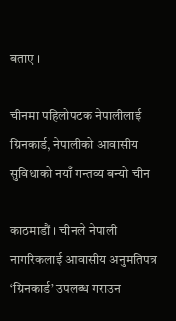बताए ।

चीनमा पहिलोपटक नेपालीलाई ग्रिनकार्ड, नेपालीको आवासीय सुविधाको नयाँ गन्तव्य बन्यो चीन

काठमाडौं । चीनले नेपाली नागरिकलाई आवासीय अनुमतिपत्र ‘ग्रिनकार्ड’ उपलब्ध गराउन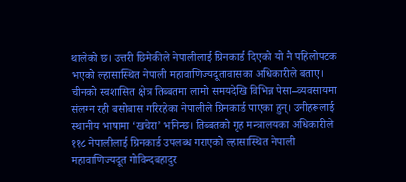थालेको छ। उत्तरी छिमेकीले नेपालीलाई ग्रिनकार्ड दिएको यो नै पहिलोपटक भएको ल्हासास्थित नेपाली महावाणिज्यदूतावासका अधिकारीले बताए। चीनको स्वशासित क्षेत्र तिब्बतमा लामो समयदेखि विभिन्न पेसा–व्यवसायमा संलग्न रही बसोबास गरिरहेका नेपालीले ग्रिनकार्ड पाएका हुन्। उनीहरूलाई स्थानीय भाषामा ‘खचेरा’ भनिन्छ। तिब्बतको गृह मन्त्रालयका अधिकारीले ११८ नेपालीलाई ग्रिनकार्ड उपलब्ध गराएको ल्हासास्थित नेपाली महावाणिज्यदूत गोविन्दबहादुर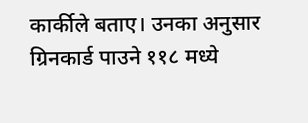कार्कीले बताए। उनका अनुसार ग्रिनकार्ड पाउने ११८ मध्ये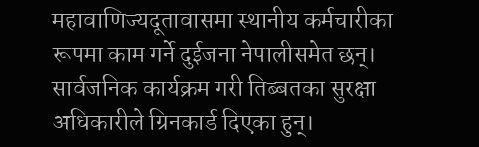महावाणिज्यदूतावासमा स्थानीय कर्मचारीका रूपमा काम गर्ने दुईजना नेपालीसमेत छन्। सार्वजनिक कार्यक्रम गरी तिब्बतका सुरक्षा अधिकारीले ग्रिनकार्ड दिएका हुन्।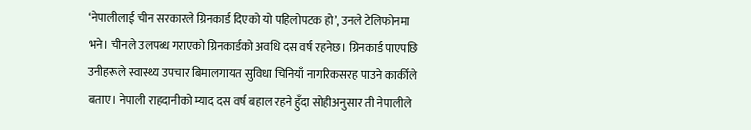‘नेपालीलाई चीन सरकारले ग्रिनकार्ड दिएको यो पहिलोपटक हो’, उनले टेलिफोनमा भने। चीनले उलपब्ध गराएको ग्रिनकार्डको अवधि दस वर्ष रहनेछ। ग्रिनकार्ड पाएपछि उनीहरूले स्वास्थ्य उपचार बिमालगायत सुविधा चिनियाँ नागरिकसरह पाउने कार्कीले बताए। नेपाली राहदानीको म्याद दस वर्ष बहाल रहने हुँदा सोहीअनुसार ती नेपालीले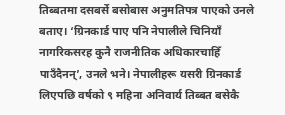तिब्बतमा दसबर्से बसोबास अनुमतिपत्र पाएको उनले बताए। ‘ग्रिनकार्ड पाए पनि नेपालीले चिनियाँ नागरिकसरह कुनै राजनीतिक अधिकारचाहिँ पाउँदैनन्’, उनले भने। नेपालीहरू यसरी ग्रिनकार्ड लिएपछि वर्षको ९ महिना अनिवार्य तिब्बत बसेकै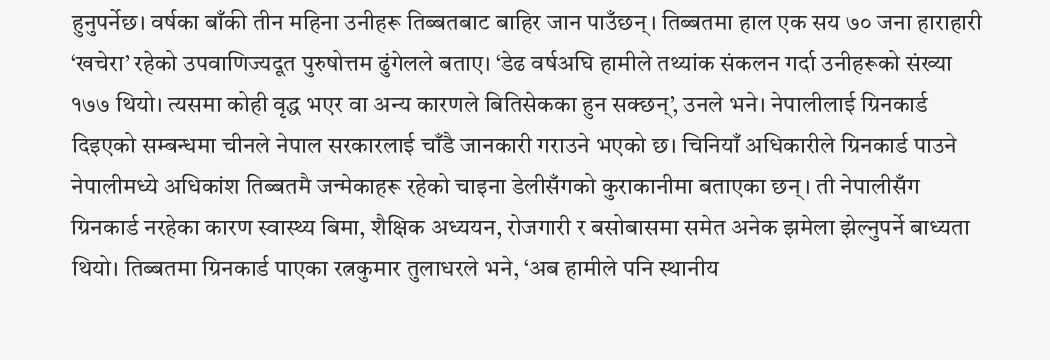हुनुपर्नेछ। वर्षका बाँकी तीन महिना उनीहरू तिब्बतबाट बाहिर जान पाउँछन्। तिब्बतमा हाल एक सय ७० जना हाराहारी ‘खचेरा’ रहेको उपवाणिज्यदूत पुरुषोत्तम ढुंगेलले बताए। ‘डेढ वर्षअघि हामीले तथ्यांक संकलन गर्दा उनीहरूको संख्या १७७ थियो। त्यसमा कोही वृद्ध भएर वा अन्य कारणले बितिसेकका हुन सक्छन्’, उनले भने। नेपालीलाई ग्रिनकार्ड दिइएको सम्बन्धमा चीनले नेपाल सरकारलाई चाँडै जानकारी गराउने भएको छ। चिनियाँ अधिकारीले ग्रिनकार्ड पाउने नेपालीमध्ये अधिकांश तिब्बतमै जन्मेकाहरू रहेको चाइना डेलीसँगको कुराकानीमा बताएका छन्। ती नेपालीसँग ग्रिनकार्ड नरहेका कारण स्वास्थ्य बिमा, शैक्षिक अध्ययन, रोजगारी र बसोबासमा समेत अनेक झमेला झेल्नुपर्ने बाध्यता थियो। तिब्बतमा ग्रिनकार्ड पाएका रत्नकुमार तुलाधरले भने, ‘अब हामीले पनि स्थानीय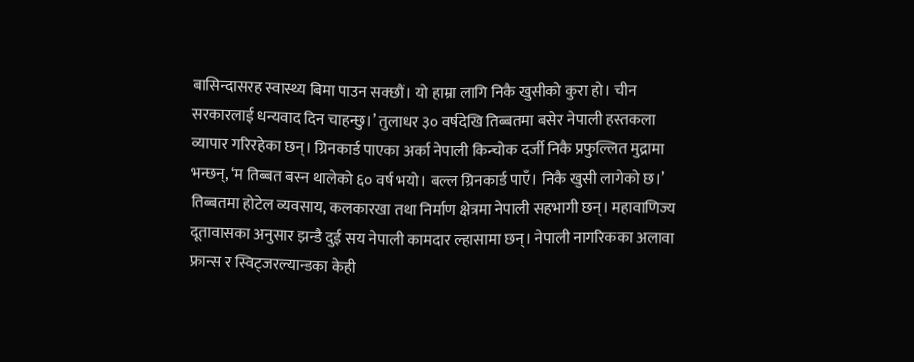बासिन्दासरह स्वास्थ्य बिमा पाउन सक्छौं। यो हाम्रा लागि निकै खुसीको कुरा हो। चीन सरकारलाई धन्यवाद दिन चाहन्छु।’ तुलाधर ३० वर्षदेखि तिब्बतमा बसेर नेपाली हस्तकला व्यापार गरिरहेका छन्। ग्रिनकार्ड पाएका अर्का नेपाली किन्चोक दर्जी निकै प्रफुल्लित मुद्रामा भन्छन्, ‘म तिब्बत बस्न थालेको ६० वर्ष भयो। बल्ल ग्रिनकार्ड पाएँ। निकै खुसी लागेको छ।’ तिब्बतमा होटेल व्यवसाय, कलकारखा तथा निर्माण क्षेत्रमा नेपाली सहभागी छन्। महावाणिज्य दूतावासका अनुसार झन्डै दुई सय नेपाली कामदार ल्हासामा छन्। नेपाली नागरिकका अलावा फ्रान्स र स्विट्जरल्यान्डका केही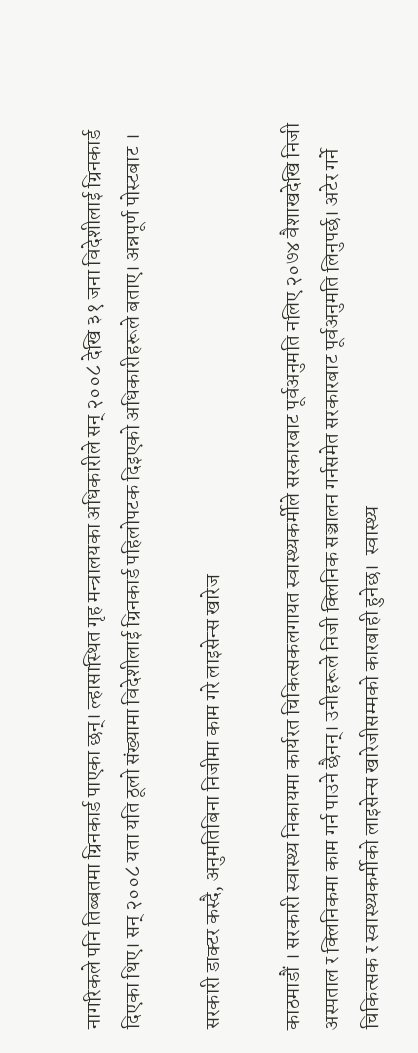नागरिकले पनि तिब्बतमा ग्रिनकार्ड पाएका छन्। ल्हासास्थित गृह मन्त्रालयका अधिकारीले सन् २००८ देखि ३१ जना विदेशीलाई ग्रिनकार्ड दिएका थिए। सन् २००८ यता यति ठूलो संख्यामा विदेशीलाई ग्रिनकार्ड पहिलोपटक दिइएको अधिकारीहरूले बताए। अन्नपूर्ण पोस्टबाट ।

सरकारी डाक्टर कस्दै, अनुमतिबिना निजीमा काम गरे लाइसेन्स खारेज

काठमाडौं । सरकारी स्वास्थ्य निकायमा कार्यरत चिकित्सकलगायत स्वास्थ्यकर्मीले सरकारबाट पूर्वअनुमति नलिए २०७४ वैशाखदेखि निजी अस्पताल र क्लिनिकमा काम गर्न पाउने छैनन्। उनीहरूले निजी क्लिनिक सञ्चालन गर्नसमेत सरकारबाट पूर्वअनुमति लिनुपर्छ। अटेर गर्ने चिकित्सक र स्वास्थ्यकर्मीको लाइसेन्स खारेजीसम्मको कारबाही हुनेछ।  स्वास्थ्य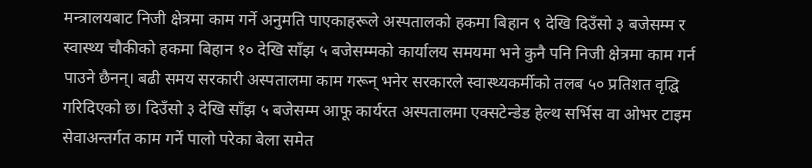मन्त्रालयबाट निजी क्षेत्रमा काम गर्ने अनुमति पाएकाहरूले अस्पतालको हकमा बिहान ९ देखि दिउँसो ३ बजेसम्म र स्वास्थ्य चौकीको हकमा बिहान १० देखि साँझ ५ बजेसम्मको कार्यालय समयमा भने कुनै पनि निजी क्षेत्रमा काम गर्न पाउने छैनन्। बढी समय सरकारी अस्पतालमा काम गरून् भनेर सरकारले स्वास्थ्यकर्मीको तलब ५० प्रतिशत वृद्घि गरिदिएको छ। दिउँसो ३ देखि साँझ ५ बजेसम्म आफू कार्यरत अस्पतालमा एक्सटेन्डेड हेल्थ सर्भिस वा ओभर टाइम सेवाअन्तर्गत काम गर्ने पालो परेका बेला समेत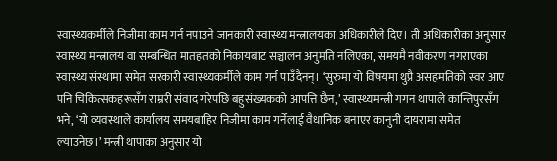स्वास्थ्यकर्मीले निजीमा काम गर्न नपाउने जानकारी स्वास्थ्य मन्त्रालयका अधिकारीले दिए। ती अधिकारीका अनुसार स्वास्थ्य मन्त्रालय वा सम्बन्धित मातहतको निकायबाट सञ्चालन अनुमति नलिएका, समयमै नवीकरण नगराएका स्वास्थ्य संस्थामा समेत सरकारी स्वास्थ्यकर्मीले काम गर्न पाउँदैनन्। ‘सुरुमा यो विषयमा थुप्रै असहमतिको स्वर आए पनि चिकित्सकहरूसँग राम्ररी संवाद गरेपछि बहुसंख्यकको आपत्ति छैन,’ स्वास्थ्यमन्त्री गगन थापाले कान्तिपुरसँग भने, ‘यो व्यवस्थाले कार्यालय समयबाहिर निजीमा काम गर्नेलाई वैधानिक बनाएर कानुनी दायरामा समेत ल्याउनेछ।’ मन्त्री थापाका अनुसार यो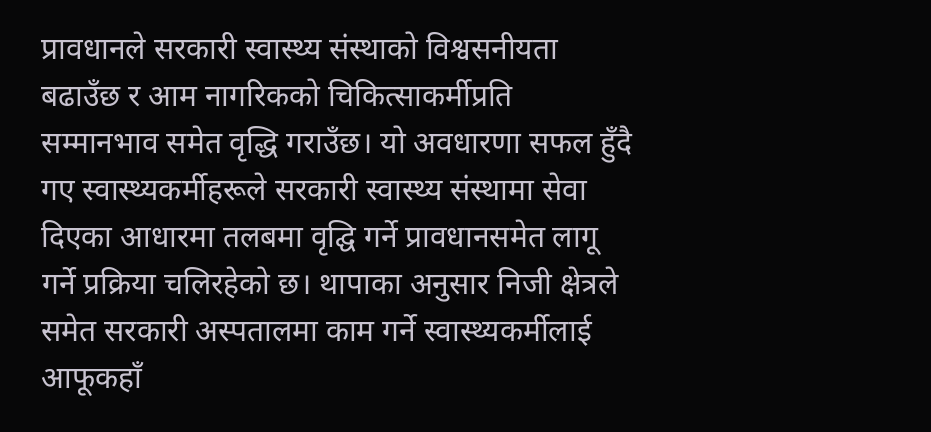प्रावधानले सरकारी स्वास्थ्य संस्थाको विश्वसनीयता बढाउँछ र आम नागरिकको चिकित्साकर्मीप्रति सम्मानभाव समेत वृद्धि गराउँछ। यो अवधारणा सफल हुँदै गए स्वास्थ्यकर्मीहरूले सरकारी स्वास्थ्य संस्थामा सेवा दिएका आधारमा तलबमा वृद्घि गर्ने प्रावधानसमेत लागू गर्ने प्रक्रिया चलिरहेको छ। थापाका अनुसार निजी क्षेत्रले समेत सरकारी अस्पतालमा काम गर्ने स्वास्थ्यकर्मीलाई आफूकहाँ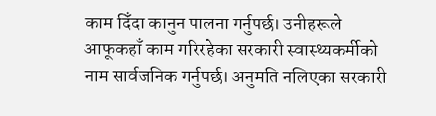काम दिँदा कानुन पालना गर्नुपर्छ। उनीहरूले आफूकहाँ काम गरिरहेका सरकारी स्वास्थ्यकर्मीको नाम सार्वजनिक गर्नुपर्छ। अनुमति नलिएका सरकारी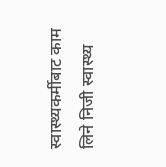स्वास्थ्यकर्मीबाट काम लिने निजी स्वास्थ्य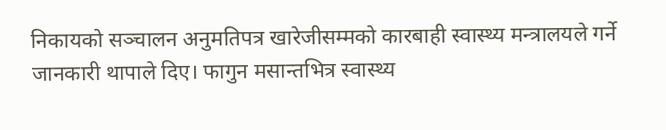निकायको सञ्चालन अनुमतिपत्र खारेजीसम्मको कारबाही स्वास्थ्य मन्त्रालयले गर्ने जानकारी थापाले दिए। फागुन मसान्तभित्र स्वास्थ्य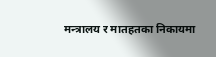मन्त्रालय र मातहतका निकायमा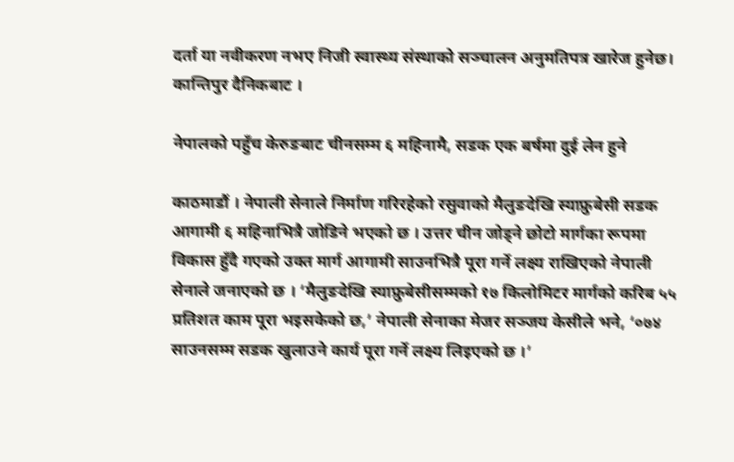दर्ता या नवीकरण नभए निजी स्वास्थ्य संस्थाको सञ्चालन अनुमतिपत्र खारेज हुनेछ। कान्तिपुर दैनिकबाट ।

नेपालको पहुँच केरुङबाट चीनसम्म ६ महिनामै, सडक एक बर्षमा दुई लेन हुने

काठमाडौं । नेपाली सेनाले निर्माण गरिरहेको रसुवाको मैलुङदेखि स्याफ्रुबेसी सडक आगामी ६ महिनाभित्रै जोडिने भएको छ । उत्तर चीन जोड्ने छोटो मार्गका रूपमा विकास हुँदै गएको उक्त मार्ग आगामी साउनभित्रै पूरा गर्ने लक्ष्य राखिएको नेपाली सेनाले जनाएको छ । ‘मैलुङदेखि स्याफ्रुबेसीसम्मको १७ किलोमिटर मार्गको करिब ५५ प्रतिशत काम पूरा भइसकेको छ,’ नेपाली सेनाका मेजर सञ्जय केसीले भने, ‘०७४ साउनसम्म सडक खुलाउने कार्य पूरा गर्ने लक्ष्य लिइएको छ ।’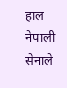हाल नेपाली सेनाले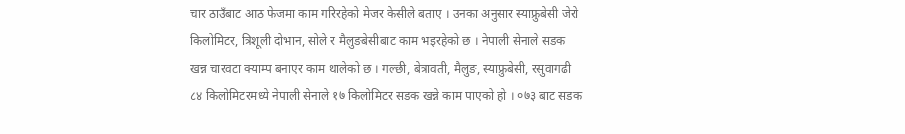चार ठाउँबाट आठ फेजमा काम गरिरहेको मेजर केसीले बताए । उनका अनुसार स्याफ्रुबेसी जेरो किलोमिटर, त्रिशूली दोभान, सोले र मैलुङबेसीबाट काम भइरहेको छ । नेपाली सेनाले सडक खन्न चारवटा क्याम्प बनाएर काम थालेको छ । गल्छी, बेत्रावती, मैलुङ, स्याफ्रुबेसी, रसुवागढी ८४ किलोमिटरमध्ये नेपाली सेनाले १७ किलोमिटर सडक खन्ने काम पाएको हो । ०७३ बाट सडक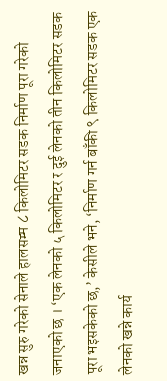खन्न सुरु गरेको सेनाले हालसम्म ८ किलोमिटर सडक निर्माण पूरा गरेको जनाएको छ । ‘एक लेनको ५ किलोमिटर र दुई लेनको तीन किलोमिटर सडक पूरा भइसकेको छ,’ केसीले भने, ‘निर्माण गर्न बाँकी ९ किलोमिटर सडक एक लेनको खन्ने कार्य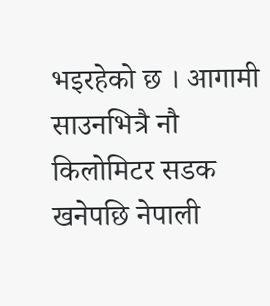भइरहेको छ । आगामी साउनभित्रै नौ किलोमिटर सडक खनेपछि नेपाली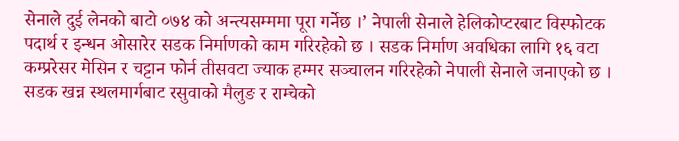सेनाले दुई लेनको बाटो ०७४ को अन्त्यसम्ममा पूरा गर्नेछ ।’ नेपाली सेनाले हेलिकोप्टरबाट विस्फोटक पदार्थ र इन्धन ओसारेर सडक निर्माणको काम गरिरहेको छ । सडक निर्माण अवधिका लागि १६ वटा कम्प्ररेसर मेसिन र चट्टान फोर्न तीसवटा ज्याक हम्मर सञ्चालन गरिरहेको नेपाली सेनाले जनाएको छ । सडक खन्न स्थलमार्गबाट रसुवाको मैलुङ र राम्चेको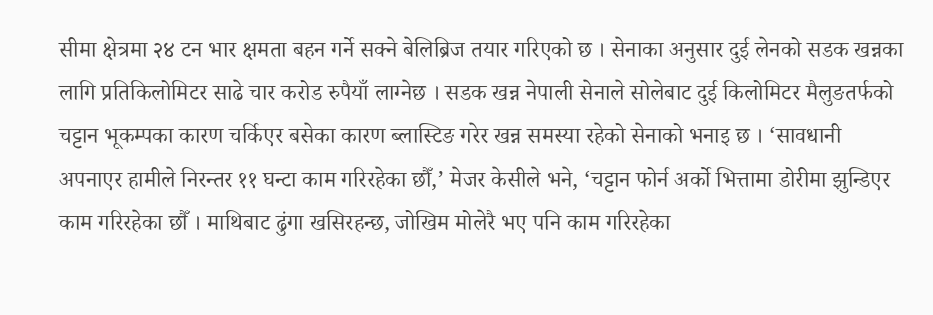सीमा क्षेत्रमा २४ टन भार क्षमता बहन गर्ने सक्ने बेलिब्रिज तयार गरिएको छ । सेनाका अनुसार दुई लेनको सडक खन्नका लागि प्रतिकिलोमिटर साढे चार करोड रुपैयाँ लाग्नेछ । सडक खन्न नेपाली सेनाले सोलेबाट दुई किलोमिटर मैलुङतर्फको चट्टान भूकम्पका कारण चर्किएर बसेका कारण ब्लास्टिङ गरेर खन्न समस्या रहेको सेनाको भनाइ छ । ‘सावधानी अपनाएर हामीले निरन्तर ११ घन्टा काम गरिरहेका छौँ,’ मेजर केसीले भने, ‘चट्टान फोर्न अर्को भित्तामा डोरीमा झुन्डिएर काम गरिरहेका छौँ । माथिबाट ढुंगा खसिरहन्छ, जोखिम मोलेरै भए पनि काम गरिरहेका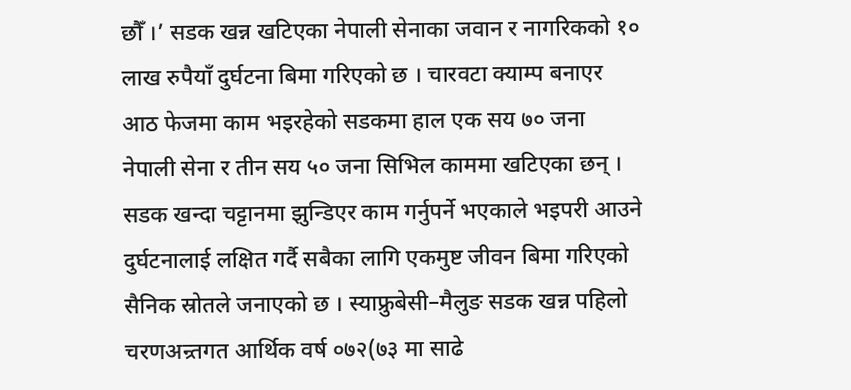छौँ ।’ सडक खन्न खटिएका नेपाली सेनाका जवान र नागरिकको १० लाख रुपैयाँ दुर्घटना बिमा गरिएको छ । चारवटा क्याम्प बनाएर आठ फेजमा काम भइरहेको सडकमा हाल एक सय ७० जना नेपाली सेना र तीन सय ५० जना सिभिल काममा खटिएका छन् । सडक खन्दा चट्टानमा झुन्डिएर काम गर्नुपर्ने भएकाले भइपरी आउने दुर्घटनालाई लक्षित गर्दै सबैका लागि एकमुष्ट जीवन बिमा गरिएको सैनिक स्रोतले जनाएको छ । स्याफ्रुबेसी–मैलुङ सडक खन्न पहिलो चरणअन्र्तगत आर्थिक वर्ष ०७२(७३ मा साढे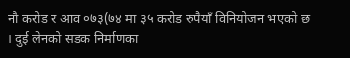नौ करोड र आव ०७३(७४ मा ३५ करोड रुपैयाँ विनियोजन भएको छ । दुई लेनको सडक निर्माणका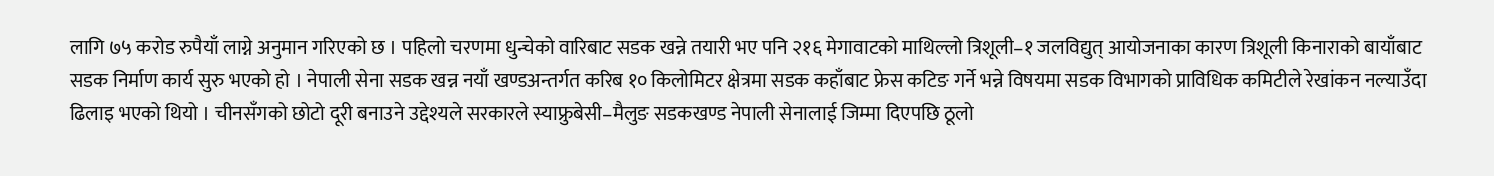लागि ७५ करोड रुपैयाँ लाग्ने अनुमान गरिएको छ । पहिलो चरणमा धुन्चेको वारिबाट सडक खन्ने तयारी भए पनि २१६ मेगावाटको माथिल्लो त्रिशूली–१ जलविद्युत् आयोजनाका कारण त्रिशूली किनाराको बायाँबाट सडक निर्माण कार्य सुरु भएको हो । नेपाली सेना सडक खन्न नयाँ खण्डअन्तर्गत करिब १० किलोमिटर क्षेत्रमा सडक कहाँबाट फ्रेस कटिङ गर्ने भन्ने विषयमा सडक विभागको प्राविधिक कमिटीले रेखांकन नल्याउँदा ढिलाइ भएको थियो । चीनसँगको छोटो दूरी बनाउने उद्देश्यले सरकारले स्याफ्रुबेसी–मैलुङ सडकखण्ड नेपाली सेनालाई जिम्मा दिएपछि ठूलो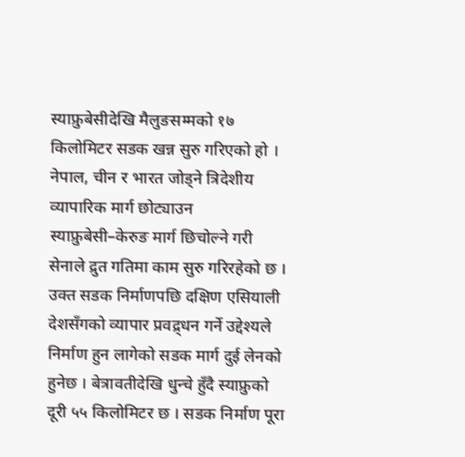स्याफ्रुबेसीदेखि मैलुङसम्मको १७ किलोमिटर सडक खन्न सुरु गरिएको हो । नेपाल, चीन र भारत जोड्ने त्रिदेशीय व्यापारिक मार्ग छोट्याउन स्याफ्रुबेसी–केरुङ मार्ग छिचोल्ने गरी सेनाले द्रुत गतिमा काम सुरु गरिरहेको छ । उक्त सडक निर्माणपछि दक्षिण एसियाली देशसँगको व्यापार प्रवद्र्धन गर्ने उद्देश्यले निर्माण हुन लागेको सडक मार्ग दुई लेनको हुनेछ । बेत्रावतीदेखि धुन्चे हुँदै स्याफ्रुको दूरी ५५ किलोमिटर छ । सडक निर्माण पूरा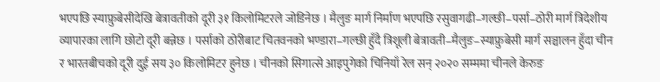भएपछि स्याफ्रुबेसीदेखि बेत्रावतीको दूरी ३१ किलोमिटरले जोडिनेछ । मैलुङ मार्ग निर्माण भएपछि रसुवागढी–गल्छी–पर्सा–ठोरी मार्ग त्रिदेशीय व्यापारका लागि छोटो दूरी बन्नेछ । पर्साको ठोरीबाट चितवनको भण्डारा–गल्छी हुँदै त्रिशूली बेत्रावती–मैलुङ–स्याफ्रुबेसी मार्ग सञ्चालन हुँदा चीन र भारतबीचको दूरी दुई सय ३० किलोमिटर हुनेछ । चीनको सिगात्से आइपुगेको चिनियाँ रेल सन् २०२० सम्ममा चीनले केरुङ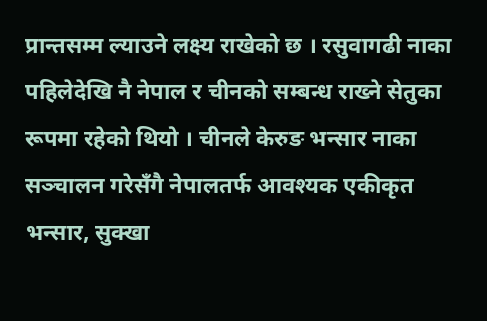प्रान्तसम्म ल्याउने लक्ष्य राखेको छ । रसुवागढी नाका पहिलेदेखि नै नेपाल र चीनको सम्बन्ध राख्ने सेतुका रूपमा रहेको थियो । चीनले केरुङ भन्सार नाका सञ्चालन गरेसँगै नेपालतर्फ आवश्यक एकीकृत भन्सार, सुक्खा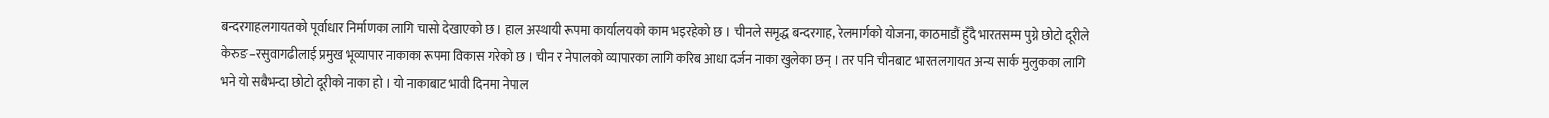बन्दरगाहलगायतको पूर्वाधार निर्माणका लागि चासो देखाएको छ । हाल अस्थायी रूपमा कार्यालयको काम भइरहेको छ । चीनले समृद्ध बन्दरगाह, रेलमार्गको योजना, काठमाडौं हुँदै भारतसम्म पुग्ने छोटो दूरीले केरुङ–रसुवागढीलाई प्रमुख भूव्यापार नाकाका रूपमा विकास गरेको छ । चीन र नेपालको व्यापारका लागि करिब आधा दर्जन नाका खुलेका छन् । तर पनि चीनबाट भारतलगायत अन्य सार्क मुलुकका लागि भने यो सबैभन्दा छोटो दूरीको नाका हो । यो नाकाबाट भावी दिनमा नेपाल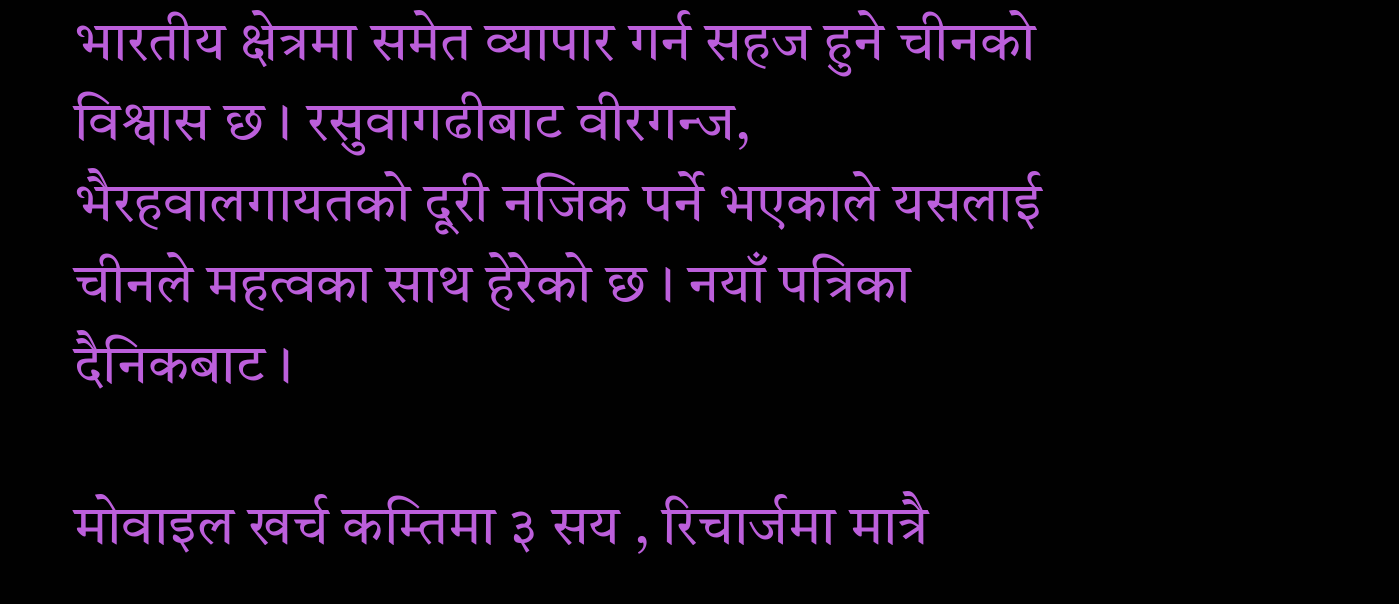भारतीय क्षेत्रमा समेत व्यापार गर्न सहज हुने चीनको विश्वास छ । रसुवागढीबाट वीरगन्ज, भैरहवालगायतको दूरी नजिक पर्ने भएकाले यसलाई चीनले महत्वका साथ हेरेको छ । नयाँ पत्रिका दैनिकबाट ।

मोवाइल खर्च कम्तिमा ३ सय , रिचार्जमा मात्रै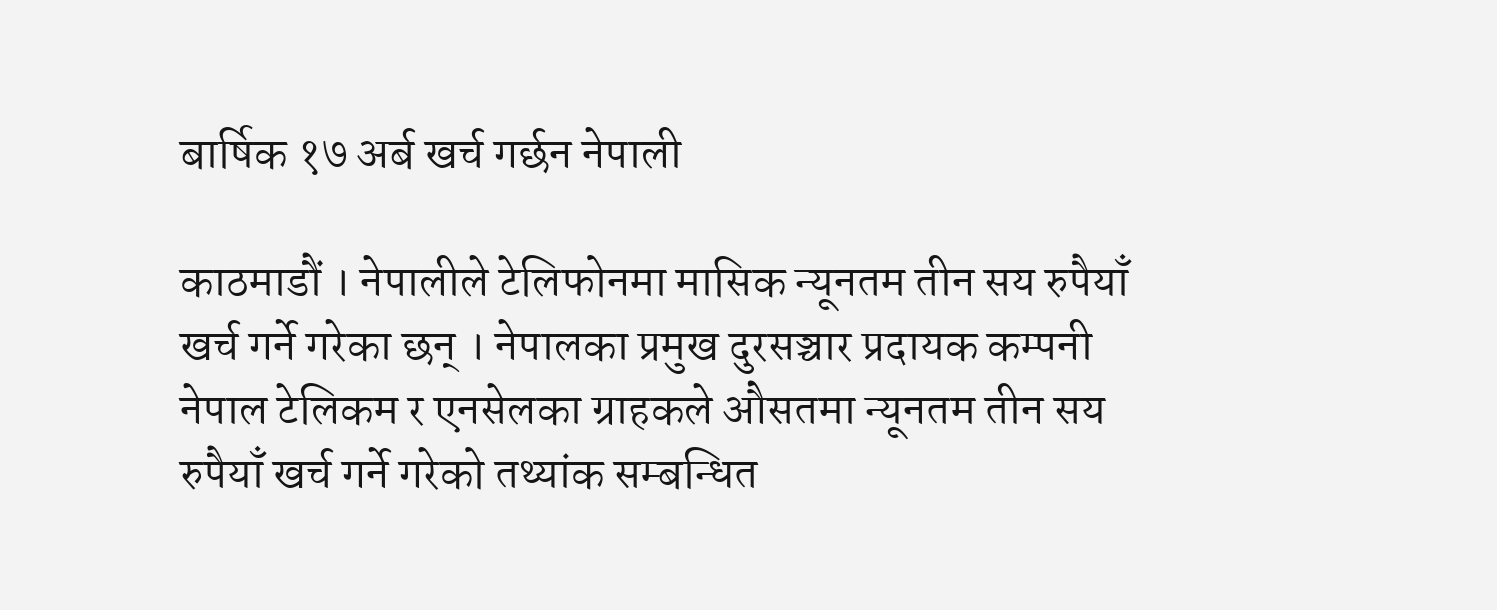बार्षिक १७ अर्ब खर्च गर्छन नेपाली

काठमाडौं । नेपालीले टेलिफोनमा मासिक न्यूनतम तीन सय रुपैयाँ खर्च गर्ने गरेका छन् । नेपालका प्रमुख दुरसञ्चार प्रदायक कम्पनी नेपाल टेलिकम र एनसेलका ग्राहकले औसतमा न्यूनतम तीन सय रुपैयाँ खर्च गर्ने गरेको तथ्यांक सम्बन्धित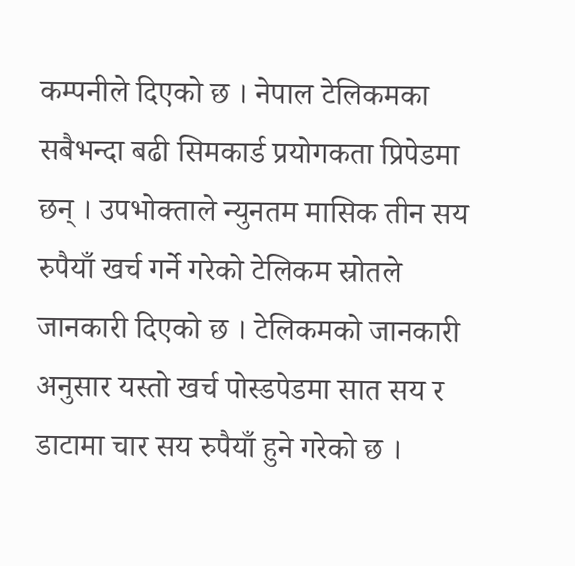कम्पनीले दिएको छ । नेपाल टेलिकमका सबैभन्दा बढी सिमकार्ड प्रयोगकता प्रिपेडमा छन् । उपभोक्ताले न्युनतम मासिक तीन सय रुपैयाँ खर्च गर्ने गरेको टेलिकम स्रोतले जानकारी दिएको छ । टेलिकमको जानकारी अनुसार यस्तो खर्च पोस्डपेडमा सात सय र डाटामा चार सय रुपैयाँ हुने गरेको छ ।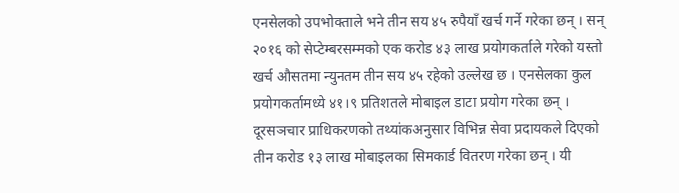एनसेलको उपभोक्ताले भने तीन सय ४५ रुपैयाँ खर्च गर्ने गरेका छन् । सन् २०१६ को सेप्टेम्बरसम्मको एक करोड ४३ लाख प्रयोगकर्ताले गरेको यस्तो खर्च औसतमा न्युनतम तीन सय ४५ रहेको उल्लेख छ । एनसेलका कुल प्रयोगकर्तामध्ये ४१।९ प्रतिशतले मोबाइल डाटा प्रयोग गरेका छन् । दूरसञचार प्राधिकरणको तथ्यांकअनुसार विभिन्न सेवा प्रदायकले दिएको तीन करोड १३ लाख मोबाइलका सिमकार्ड वितरण गरेका छन् । यी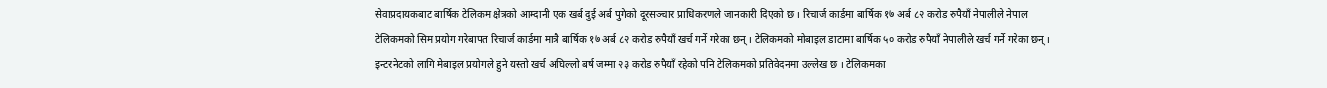सेवाप्रदायकबाट बार्षिक टेलिकम क्षेत्रको आम्दानी एक खर्ब दुई अर्ब पुगेको दूरसञ्चार प्राधिकरणले जानकारी दिएको छ । रिचार्ज कार्डमा बार्षिक १७ अर्ब ८२ करोड रुपैयाँ नेपालीले नेपाल टेलिकमको सिम प्रयोग गरेबापत रिचार्ज कार्डमा मात्रै बार्षिक १७ अर्ब ८२ करोड रुपैयाँ खर्च गर्ने गरेका छन् । टेलिकमको मोबाइल डाटामा बार्षिक ५० करोड रुपैयाँ नेपालीले खर्च गर्ने गरेका छन् । इन्टरनेटको लागि मेबाइल प्रयोगले हुने यस्तो खर्च अघिल्लो बर्ष जम्मा २३ करोड रुपैयाँ रहेको पनि टेलिकमको प्रतिवेदनमा उल्लेख छ । टेलिकमका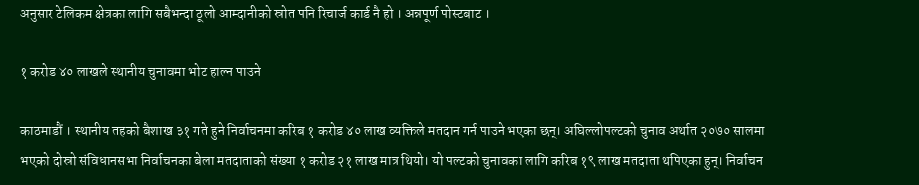अनुसार टेलिकम क्षेत्रका लागि सबैभन्दा ठूलो आम्दानीको स्रोत पनि रिचार्ज कार्ड नै हो । अन्नपूर्ण पोस्टबाट ।

१ करोड ४० लाखले स्थानीय चुनावमा भोट हाल्न पाउने

काठमाडौं । स्थानीय तहको बैशाख ३१ गते हुने निर्वाचनमा करिब १ करोड ४० लाख व्यक्तिले मतदान गर्न पाउने भएका छन्। अघिल्लोपल्टको चुनाव अर्थात २०७० सालमा भएको दोस्रो संविधानसभा निर्वाचनका बेला मतदाताको संख्या १ करोड २१ लाख मात्र थियो। यो पल्टको चुनावका लागि करिब १९ लाख मतदाता थपिएका हुन्। निर्वाचन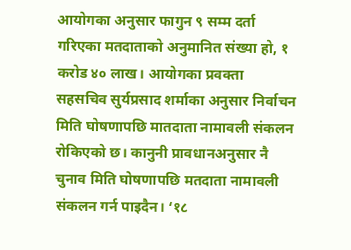आयोगका अनुसार फागुन ९ सम्म दर्ता गरिएका मतदाताको अनुमानित संख्या हो, १ करोड ४० लाख। आयोगका प्रवक्ता सहसचिव सुर्यप्रसाद शर्माका अनुसार निर्वाचन मिति घोषणापछि मातदाता नामावली संकलन रोकिएको छ। कानुनी प्रावधानअनुसार नै चुनाव मिति घोषणापछि मतदाता नामावली संकलन गर्न पाइदैन। ‘१८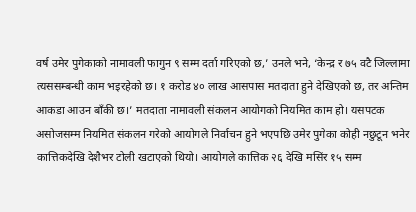वर्ष उमेर पुगेकाको नामावली फागुन ९ सम्म दर्ता गरिएको छ,’ उनले भने, ‘केन्द्र र ७५ वटै जिल्लामा त्यससम्बन्धी काम भइरहेको छ। १ करोड ४० लाख आसपास मतदाता हुने देखिएको छ, तर अन्तिम आकडा आउन बाँकी छ।’ मतदाता नामावली संकलन आयोगको नियमित काम हो। यसपटक असोजसम्म नियमित संकलन गरेको आयोगले निर्वाचन हुने भएपछि उमेर पुगेका कोही नछुटून भनेर कात्तिकदेखि देशैभर टोली खटाएको थियो। आयोगले कात्तिक २६ देखि मसिंर १५ सम्म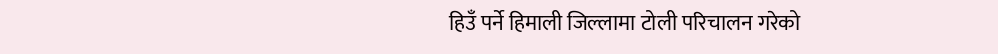हिउँ पर्ने हिमाली जिल्लामा टोली परिचालन गरेको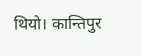थियो। कान्तिपुर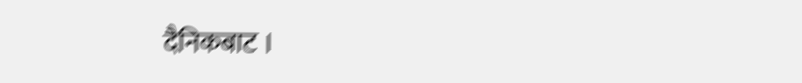दैनिकबाट ।